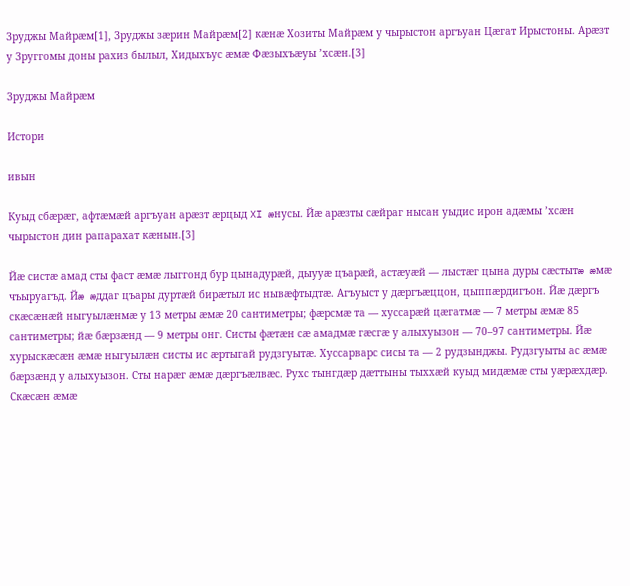Зруджы Майрæм[1], Зруджы зæрин Майрæм[2] кæнæ Хозиты Майрæм у чырыстон аргъуан Цæгат Ирыстоны. Арæзт у Зруггомы доны рахиз былыл, Хидыхъус æмæ Фæзыхъæуы ’хсæн.[3]

Зруджы Майрæм

Истори

ивын

Куыд сбæрæг, афтæмæй аргъуан арæзт æрцыд XI æнусы. Йæ арæзты сæйраг нысан уыдис ирон адæмы ’хсæн чырыстон дин рапарахат кæнын.[3]

Йæ систæ амад сты фаст æмæ лыггонд бур цынадурæй, дыууæ цъарæй, астæуæй — лыстæг цына дуры сæстытæ æмæ чъыруагъд. Йæ æддаг цъары дуртæй бирæтыл ис нывæфтыдтæ. Агъуыст у дæргъæццон, цыппæрдигъон. Йæ дæргъ скæсæнæй ныгуылæнмæ у 13 метры æмæ 20 сантиметры; фæрсмæ та — хуссарæй цæгатмæ — 7 метры æмæ 85 сантиметры; йæ бæрзæнд — 9 метры онг. Систы фæтæн сæ амадмæ гæсгæ у алыхуызон — 70–97 сантиметры. Йæ хурыскæсæн æмæ ныгуылæн систы ис æртыгай рудзгуытæ. Хуссарварс сисы та — 2 рудзынджы. Рудзгуыты ас æмæ бæрзæнд у алыхуызон. Сты нарæг æмæ дæргъæлвæс. Рухс тынгдæр дæттыны тыххæй куыд мидæмæ сты уæрæхдæр. Скæсæн æмæ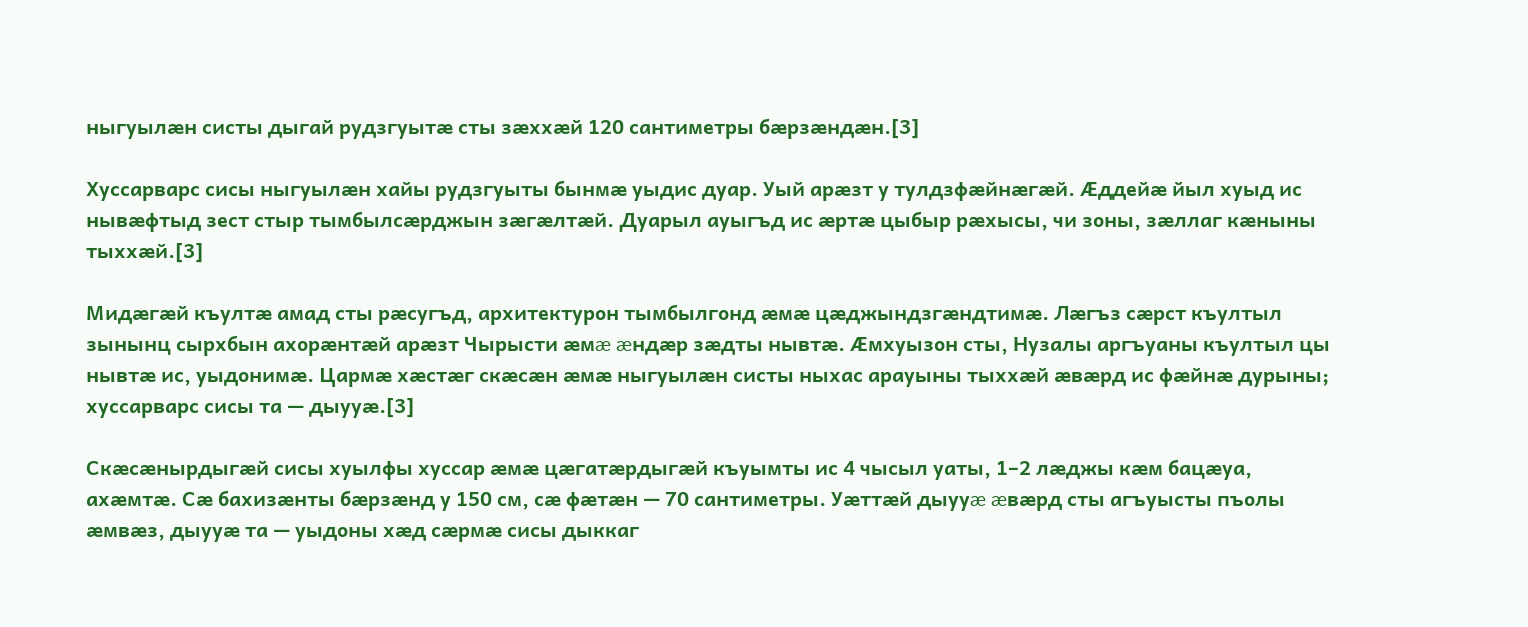ныгуылæн систы дыгай рудзгуытæ сты зæххæй 120 сантиметры бæрзæндæн.[3]

Хуссарварс сисы ныгуылæн хайы рудзгуыты бынмæ уыдис дуар. Уый арæзт у тулдзфæйнæгæй. Æддейæ йыл хуыд ис нывæфтыд зест стыр тымбылсæрджын зæгæлтæй. Дуарыл ауыгъд ис æртæ цыбыр рæхысы, чи зоны, зæллаг кæныны тыххæй.[3]

Мидæгæй къултæ амад сты рæсугъд, архитектурон тымбылгонд æмæ цæджындзгæндтимæ. Лæгъз сæрст къултыл зынынц сырхбын ахорæнтæй арæзт Чырысти æмæ æндæр зæдты нывтæ. Æмхуызон сты, Нузалы аргъуаны къултыл цы нывтæ ис, уыдонимæ. Цармæ хæстæг скæсæн æмæ ныгуылæн систы ныхас арауыны тыххæй æвæрд ис фæйнæ дурыны; хуссарварс сисы та — дыууæ.[3]

Скæсæнырдыгæй сисы хуылфы хуссар æмæ цæгатæрдыгæй къуымты ис 4 чысыл уаты, 1–2 лæджы кæм бацæуа, ахæмтæ. Сæ бахизæнты бæрзæнд у 150 см, сæ фæтæн — 70 сантиметры. Уæттæй дыууæ æвæрд сты агъуысты пъолы æмвæз, дыууæ та — уыдоны хæд сæрмæ сисы дыккаг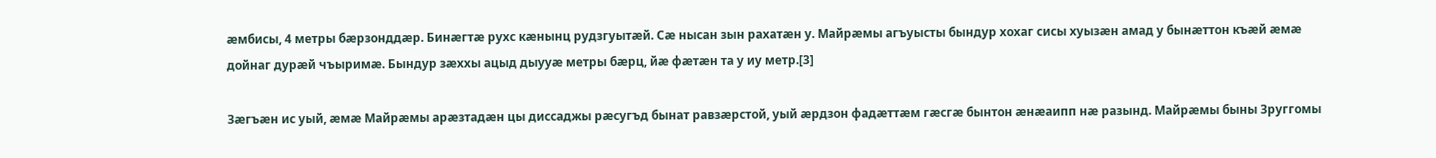æмбисы, 4 метры бæрзонддæр. Бинæгтæ рухс кæнынц рудзгуытæй. Сæ нысан зын рахатæн у. Майрæмы агъуысты бындур хохаг сисы хуызæн амад у бынæттон къæй æмæ дойнаг дурæй чъыримæ. Бындур зæххы ацыд дыууæ метры бæрц, йæ фæтæн та у иу метр.[3]

Зæгъæн ис уый, æмæ Майрæмы арæзтадæн цы диссаджы рæсугъд бынат равзæрстой, уый æрдзон фадæттæм гæсгæ бынтон æнæаипп нæ разынд. Майрæмы быны Зруггомы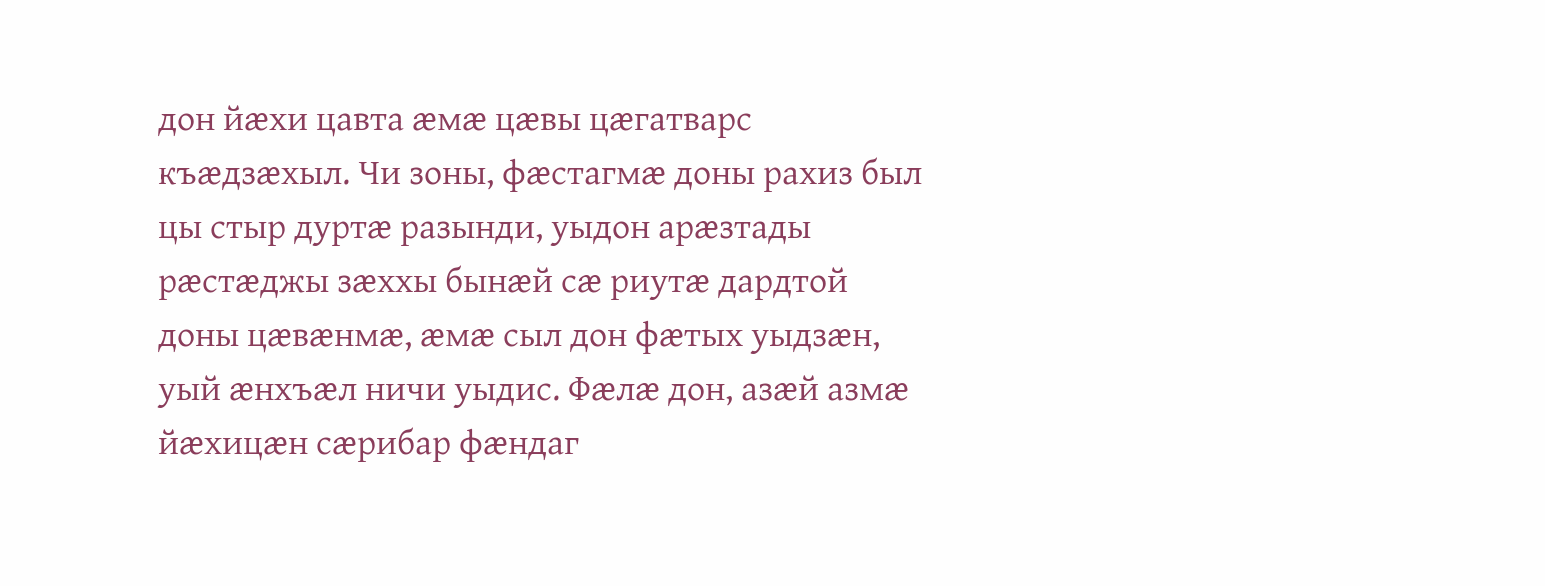дон йæхи цавта æмæ цæвы цæгатварс къæдзæхыл. Чи зоны, фæстагмæ доны рахиз был цы стыр дуртæ разынди, уыдон арæзтады рæстæджы зæххы бынæй сæ риутæ дардтой доны цæвæнмæ, æмæ сыл дон фæтых уыдзæн, уый æнхъæл ничи уыдис. Фæлæ дон, азæй азмæ йæхицæн сæрибар фæндаг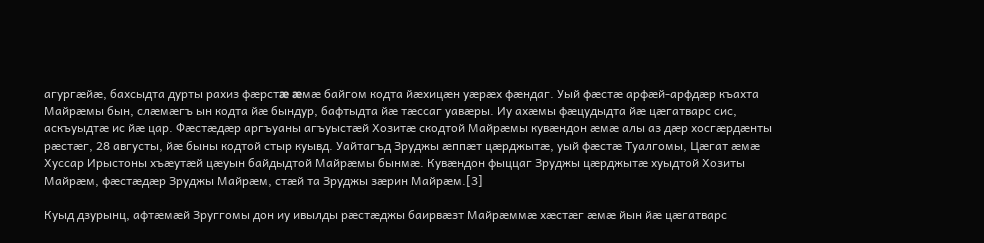агургæйæ, бахсыдта дурты рахиз фæрстæ æмæ байгом кодта йæхицæн уæрæх фæндаг. Уый фæстæ арфæй-арфдæр къахта Майрæмы бын, слæмæгъ ын кодта йæ бындур, бафтыдта йæ тæссаг уавæры. Иу ахæмы фæцудыдта йæ цæгатварс сис, аскъуыдтæ ис йæ цар. Фæстæдæр аргъуаны агъуыстæй Хозитæ скодтой Майрæмы кувæндон æмæ алы аз дæр хосгæрдæнты рæстæг, 28 августы, йæ быны кодтой стыр куывд. Уайтагъд Зруджы æппæт цæрджытæ, уый фæстæ Туалгомы, Цæгат æмæ Хуссар Ирыстоны хъæутæй цæуын байдыдтой Майрæмы бынмæ. Кувæндон фыццаг Зруджы цæрджытæ хуыдтой Хозиты Майрæм, фæстæдæр Зруджы Майрæм, стæй та Зруджы зæрин Майрæм.[3]

Куыд дзурынц, афтæмæй Зруггомы дон иу ивылды рæстæджы баирвæзт Майрæммæ хæстæг æмæ йын йæ цæгатварс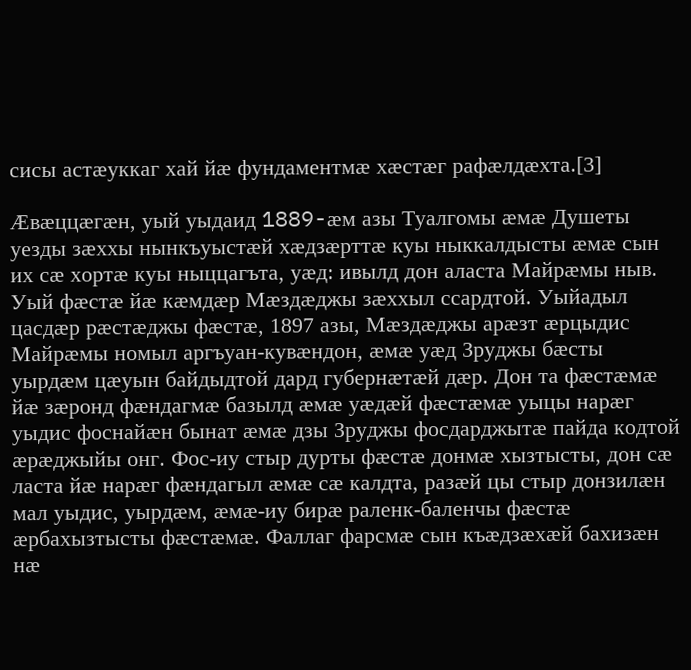сисы астæуккаг хай йæ фундаментмæ хæстæг рафæлдæхта.[3]

Æвæццæгæн, уый уыдаид 1889-æм азы Туалгомы æмæ Душеты уезды зæххы нынкъуыстæй хæдзæрттæ куы ныккалдысты æмæ сын их сæ хортæ куы ныццагъта, уæд: ивылд дон аласта Майрæмы ныв. Уый фæстæ йæ кæмдæр Мæздæджы зæххыл ссардтой. Уыйадыл цасдæр рæстæджы фæстæ, 1897 азы, Мæздæджы арæзт æрцыдис Майрæмы номыл аргъуан-кувæндон, æмæ уæд Зруджы бæсты уырдæм цæуын байдыдтой дард губернæтæй дæр. Дон та фæстæмæ йæ зæронд фæндагмæ базылд æмæ уæдæй фæстæмæ уыцы нарæг уыдис фоснайæн бынат æмæ дзы Зруджы фосдарджытæ пайда кодтой æрæджыйы онг. Фос-иу стыр дурты фæстæ донмæ хызтысты, дон сæ ласта йæ нарæг фæндагыл æмæ сæ калдта, разæй цы стыр донзилæн мал уыдис, уырдæм, æмæ-иу бирæ раленк-баленчы фæстæ æрбахызтысты фæстæмæ. Фаллаг фарсмæ сын къæдзæхæй бахизæн нæ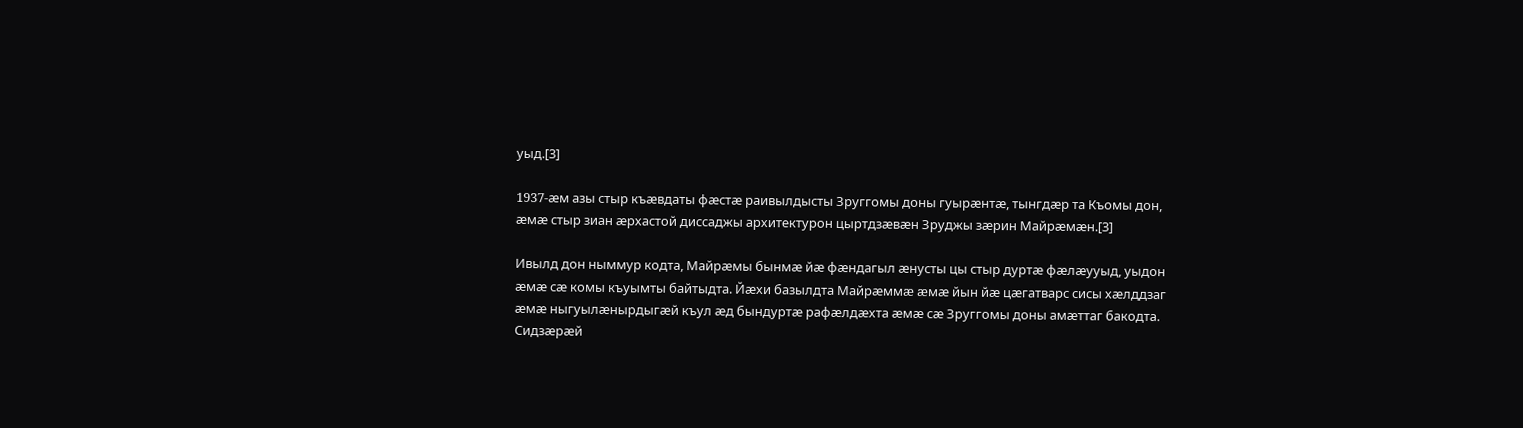уыд.[3]

1937-æм азы стыр къæвдаты фæстæ раивылдысты Зруггомы доны гуырæнтæ, тынгдæр та Къомы дон, æмæ стыр зиан æрхастой диссаджы архитектурон цыртдзæвæн Зруджы зæрин Майрæмæн.[3]

Ивылд дон ныммур кодта, Майрæмы бынмæ йæ фæндагыл æнусты цы стыр дуртæ фæлæууыд, уыдон æмæ сæ комы къуымты байтыдта. Йæхи базылдта Майрæммæ æмæ йын йæ цæгатварс сисы хæлддзаг æмæ ныгуылæнырдыгæй къул æд бындуртæ рафæлдæхта æмæ сæ Зруггомы доны амæттаг бакодта. Сидзæрæй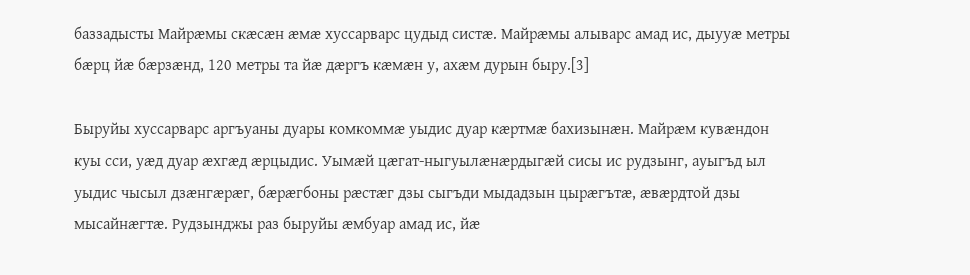баззадысты Майрæмы скæсæн æмæ хуссарварс цудыд систæ. Майрæмы алыварс амад ис, дыууæ метры бæрц йæ бæрзæнд, 120 метры та йæ дæргъ кæмæн у, ахæм дурын быру.[3]

Быруйы хуссарварс аргъуаны дуары комкоммæ уыдис дуар кæртмæ бахизынæн. Майрæм кувæндон куы сси, уæд дуар æхгæд æрцыдис. Уымæй цæгат-ныгуылæнæрдыгæй сисы ис рудзынг, ауыгъд ыл уыдис чысыл дзæнгæрæг, бæрæгбоны рæстæг дзы сыгъди мыдадзын цырæгътæ, æвæрдтой дзы мысайнæгтæ. Рудзынджы раз быруйы æмбуар амад ис, йæ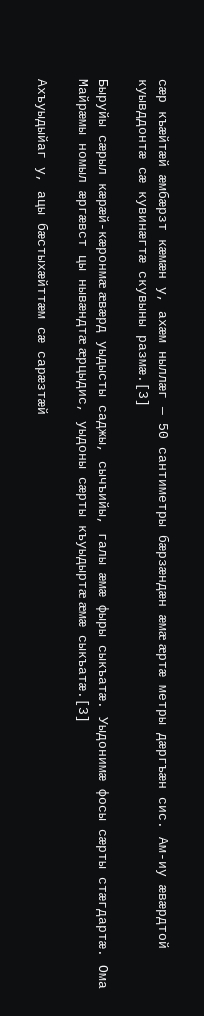сæр къæйтæй æмбæрзт кæмæн у, ахæм ныллæг — 50 сантиметры бæрзæндæн æмæ æртæ метры дæргъæн сис. Ам-иу æвæрдтой куывддонтæ сæ кувинæгтæ скувыны размæ.[3]

Быруйы сæрыл кæрæй-кæронмæ æвæрд уыдысты саджы, сычъийы, галы æмæ фыры сыкъатæ. Уыдонимæ фосы сæрты стæгдартæ. Ома Майрæмы номыл æргæвст цы нывæндтæ æрцыдис, уыдоны сæрты къуыдыртæ æмæ сыкъатæ.[3]

Ахъуыдыйаг у, ацы бæстыхæйттæм сæ сарæзтæй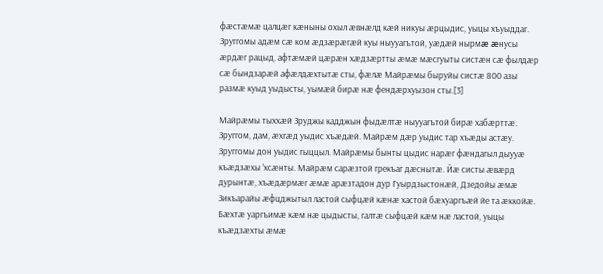фæстæмæ цалцæг кæныны охыл æвнæлд кæй никуы æрцыдис, уыцы хъуыддаг. Зруггомы адæм сæ ком æдзæрæгæй куы ныууагътой, уæдæй нырмæ æнусы æрдæг рацыд, афтæмæй цæрæн хæдзæртты æмæ мæсгуыты систæн сæ фылдæр сæ бындзарæй афæлдæхтытæ сты, фæлæ Майрæмы быруйы систæ 800 азы размæ куыд уыдысты, уымæй бирæ нæ фендæрхуызон сты.[3]

Майрæмы тыххæй Зруджы кадджын фыдæлтæ ныууагътой бирæ хабæрттæ. Зруггом, дам, æхгæд уыдис хъæдæй. Майрæм дæр уыдис тар хъæды астæу. Зруггомы дон уыдис гыццыл. Майрæмы бынты цыдис нарæг фæндагыл дыууæ къæдзæхы ’хсæнты. Майрæм сарæзтой грекъаг дæснытæ. Йæ систы æвæрд дурынтæ, хъæдæрмæг æмæ арæзтадон дур Гуырдзыстонæй, Дзедойы æмæ Зикъарайы æфцджытыл ластой сыфцæй кæнæ хастой бæхуаргъæй йе та æккойæ. Бæхтæ уаргъимæ кæм нæ цыдысты, галтæ сыфцæй кæм нæ ластой, уыцы къæдзæхты æмæ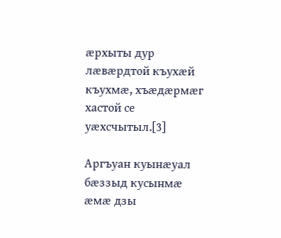æрхыты дур лæвæрдтой къухæй къухмæ, хъæдæрмæг хастой се уæхсчытыл.[3]

Аргъуан куынæуал бæззыд кусынмæ æмæ дзы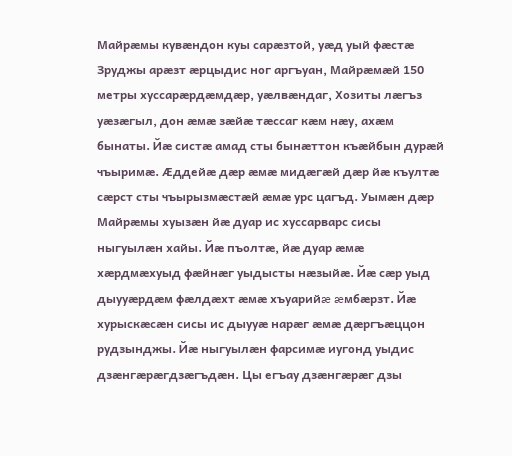Майрæмы кувæндон куы сарæзтой, уæд уый фæстæ Зруджы арæзт æрцыдис ног аргъуан, Майрæмæй 150 метры хуссарæрдæмдæр, уæлвæндаг, Хозиты лæгъз уæзæгыл, дон æмæ зæйæ тæссаг кæм нæу, ахæм бынаты. Йæ систæ амад сты бынæттон къæйбын дурæй чъыримæ. Æддейæ дæр æмæ мидæгæй дæр йæ къултæ сæрст сты чъырызмæстæй æмæ урс цагъд. Уымæн дæр Майрæмы хуызæн йæ дуар ис хуссарварс сисы ныгуылæн хайы. Йæ пъолтæ, йæ дуар æмæ хæрдмæхуыд фæйнæг уыдысты нæзыйæ. Йæ сæр уыд дыууæрдæм фæлдæхт æмæ хъуарийæ æмбæрзт. Йæ хурыскæсæн сисы ис дыууæ нарæг æмæ дæргъæццон рудзынджы. Йæ ныгуылæн фарсимæ иугонд уыдис дзæнгæрæгдзæгъдæн. Цы егъау дзæнгæрæг дзы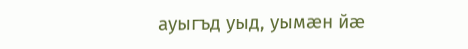ауыгъд уыд, уымæн йæ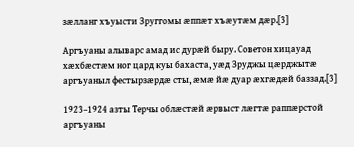зæлланг хъуысти Зруггомы æппæт хъæутæм дæр.[3]

Аргъуаны алыварс амад ис дурæй быру. Советон хицауад хæхбæстæм ног цард куы бахаста, уæд Зруджы цæрджытæ аргъуаныл фестырзæрдæ сты, æмæ йæ дуар æхгæдæй баззад.[3]

1923–1924 азты Терчы облæстæй æрвыст лæгтæ раппæрстой аргъуаны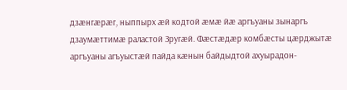дзæнгæрæг, ныппырх æй кодтой æмæ йæ аргъуаны зынаргъ дзаумæттимæ раластой Зругæй. Фæстæдæр комбæсты цæрджытæ аргъуаны агъуыстæй пайда кæнын байдыдтой ахуырадон-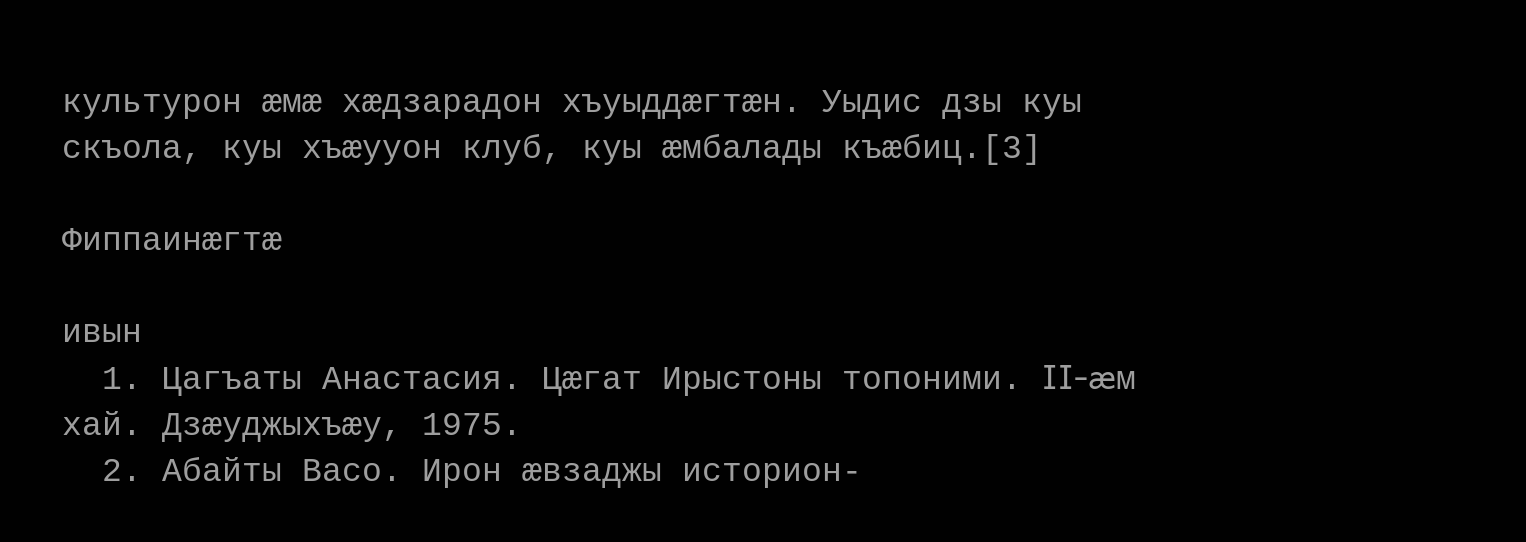культурон æмæ хæдзарадон хъуыддæгтæн. Уыдис дзы куы скъола, куы хъæууон клуб, куы æмбалады къæбиц.[3]

Фиппаинæгтæ

ивын
  1. Цагъаты Анастасия. Цæгат Ирыстоны топоними. II-æм хай. Дзæуджыхъæу, 1975.
  2. Абайты Васо. Ирон æвзаджы историон-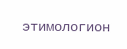этимологион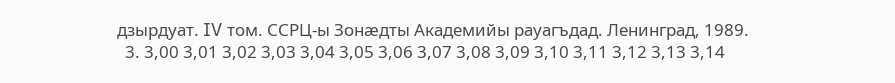дзырдуат. IV том. ССРЦ-ы Зонæдты Академийы рауагъдад. Ленинград, 1989.
  3. 3,00 3,01 3,02 3,03 3,04 3,05 3,06 3,07 3,08 3,09 3,10 3,11 3,12 3,13 3,14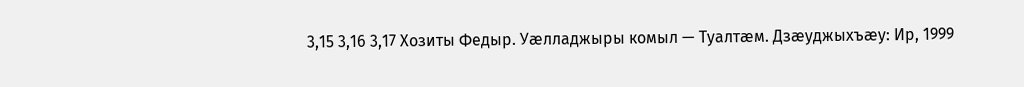3,15 3,16 3,17 Хозиты Федыр. Уæлладжыры комыл — Туалтæм. Дзæуджыхъæу: Ир, 1999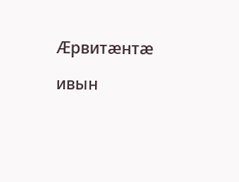Æрвитæнтæ

ивын